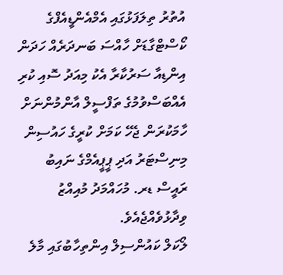އުތުރު ތިލަފަޅުގައި އެމްއެންޑީއެފްގެ ކޯސްޓްގާޑަށް ހާއްސަ ބަނދަރެއް ހަދަން އިންޑިއާ ސަރުކާރާ އެކު މިއަދު ސޮއި ކުރި އެއްބަސްވުމުގެ ތަފްސީލް އާންމުންނަށް ހާމަކުރަން ޖެހޭ ކަމަށް ކުރީގެ ހައުސިން މިނިސްޓަރު އަދި ޕީޕީއެމްގެ ނައިބު ރައީސް ޑރ. މުހައްމަދު މުއިއްޒު ވިދާޅުވެއްޖެއެވެ.
ލޯކަލް ކައުންސިލް އިންތިހާބުގައި މާލެ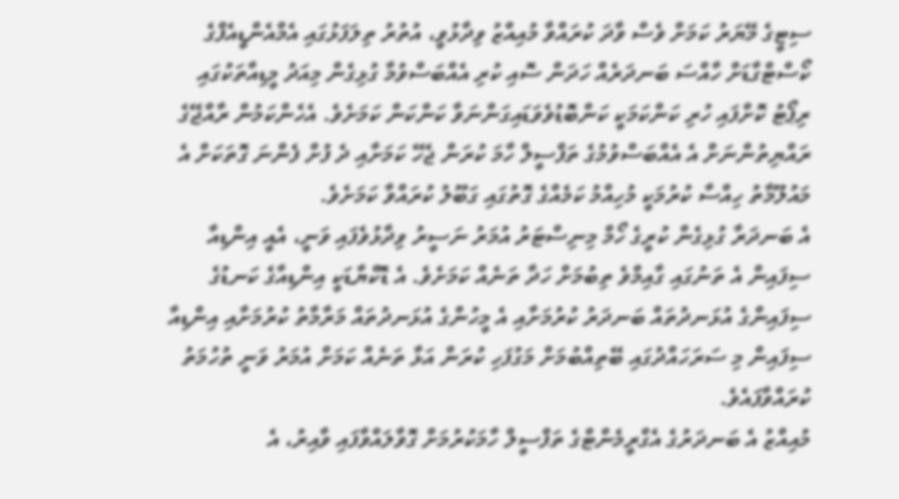ސިޓީގެ މޭޔަރު ކަމަށް ވެސް ވާދަ ކުރައްވާ މުއިއްޒު ވިދާޅުވީ، އުތުރު ތިލަފަޅުގައި އެމްއެންޑީއެފްގެ ކޯސްޓްގާޑަށް ހާއްސަ ބަނދަރެއް ހަދަން ސޮއި ކުރި އެއްބަސްވުމާ ގުޅިގެން މިއަދު މީޑިއާތަކުގައި ރިޕޯޓު ކޮށްފައި ހުރި ކަންކަމަކީ ކަންބޮޑުވެވަޑައިގަންނަވާ ކަންކަން ކަމަށެވެ. އެހެންކަމުން ރާއްޖޭގެ ރައްޔިތުންނަށް އެ އެއްބަސްވުމުގެ ތަފްސީލް ހާމަ ކުރަން ޖެހޭ ކަމަށާއި ދެ ފުށް ފެންނަ ގޮތަކަށް އެ މައުލޫމާތު ހިއްސާ ކުރުމަކީ މުހިއްމު ކަމެއްގެ ގޮތުގައި ގަބޫލު ކުރައްވާ ކަމަށެވެ.
އެ ބަނދަރާ ގުޅިގެން ކުރީގެ ހޯމް މިނިސްޓަރު އުމަރު ނަސީރު ވިދާޅުވެފައި ވަނީ، އެއީ އިންޑިއާ ސިފައިން އެ ތަނުގައި ގާއިމްވެ ތިބުމަށް ހަދާ ތަނެއް ކަމަށެވެ. އެ ޑޮކްޔާޑަކީ އިންޑިއާގެ ކަނޑުގެ ސިފައިންގެ އުޅަނދުތައް ބަނދަރު ކުރުމަށާއި އެ މީހުންގެ އުޅަނދުތައް މަރާމާތު ކުރުމަށާއި އިންޑިއާ ސިފައިން މި ސަރަހައްދުގައި ބޭތިއްބުމަށް މަގުފަހި ކުރަން އަޅާ ތަނެއް ކަމަށް އުމަރު ވަނީ ތުހުމަތު ކުރައްވާފައެވެ.
މުއިއްޒު އެ ބަނދަރުގެ އެގްރީމެންޓްގެ ތަފްސީލް ހާމަކުރުމަށް ގޮވާލައްވާފައި ވާއިރު، އެ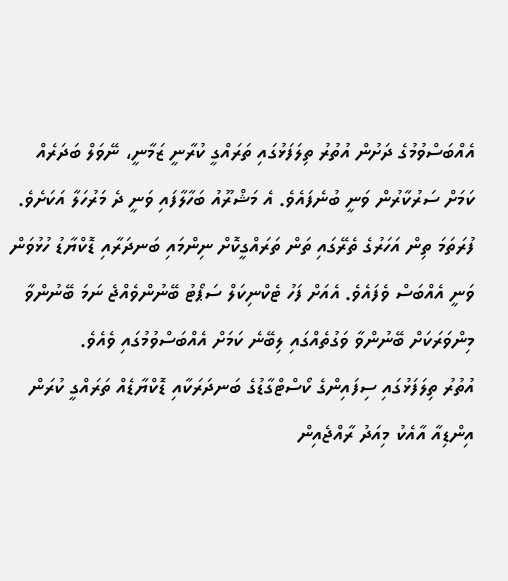އެއްބަސްވުމުގެ ދަށުން އުތުރު ތިލަފަޅުގައި ތަރައްގީ ކުރާނީ ޒަމާނީ، ނޭވަލް ބަދަރެއް ކަމަށް ސަރުކާރުން ވަނީ ބުނެފައެވެ. އެ މަޝްރޫއު ބަހާލާފައި ވަނީ ދެ މަރުހަލާ އަކަށެވެ. ފުރަތަމަ ތިން އަހަރުގެ ތެރޭގައި ތަން ތަރައްގީކޮށް ނިންމައި ބަނދަރާއި ޑޮކްޔާޑު ހުޅުވަން ވަނީ އެއްބަސް ވެފައެވެ. އެއަށް ފަހު ޓެކްނިކަލް ސަޕޯޓު ބޭނުންވެއްޖެ ނަމަ ބޭނުންވާ މިންވަރަކަށް ބޭނުންވާ ވަގުތެއްގައި ލިބޭނެ ކަމަށް އެއްބަސްވުމުގައި ވެއެވެ.
އުތުރު ތިލަފަޅުގައި ސިފައިންގެ ކޯސްޓްގާޑުގެ ބަނދަރަކާއި ޑޮކްޔާޑެއް ތަރައްގީ ކުރަން އިންޑިއާ އާއެކު މިއަދު ރާއްޖެއިން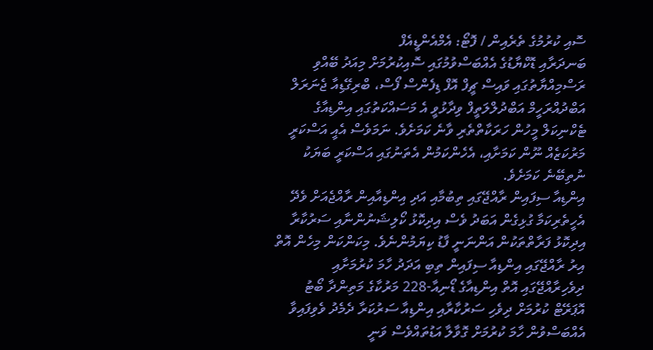ސޮއި ކުރުމުގެ ތެރެއިން / ފޮޓޯ: އެމްއެންޑީއެފް
ބަނދަރާއި ޑޮކްޔާޑުގެ އެއްބަސްވުމުގައި ސޮއިކުރުމަށް މިއަދު ބޭއްވި ރަސްމިއްޔާތުގައި ވައިސް ޗީފް އޮފް ޑިފެންސް ފޯސް، ބްރިގޭޑިއާ ޖެނަރަލް އަބްދުއްރަހީމް އަބްދުލްލަތީފް ވިދާޅުވީ އެ މަސައްކަތުގައި އިންޑިއާގެ ޓެކްނިކަލް މީހުން ހަރަކާތްތެރި ވާނެ ކަމަށެވެ. ނަމަވެސް އެއީ އަސްކަރީ މަރުކަޒެއް ނޫން ކަމަށާއި، އެހެންކަމުން އެތަނުގައި އަސްކަރީ ބަޔަކު ނުތިބޭނެ ކަމަށެވެ.
އިންޑިއާ ސިފައިން ރާއްޖޭގައި ތިބުމާއި އަދި އިންޑިއާއިން ރާއްޖެއަށް ވެދޭ އެހީތެރިކަމާ ގުޅިގެން އަބަދު ވެސް އިދިކޮޅު ކޯލިޝަނުންނާއި ސަރުކާރާ އިދިކޮޅު ފަރާތްތަކުން އަންނަނީ ފާޑު ކިޔަމުންނެވެ. މިކަންކަން މިހެން އޮތް އިރު ރާއްޖޭގައި އިންޑިއާ ސިފައިން ތިބި އަދަދު ހާމަ ކުރުމަށާއި ދިވެހިރާއްޖޭގައި އޮތް އިންޑިއާގެ ޑޯނިއާ-228 މަރުކާގެ މަތިންދާ ބޯޓު އޮޕަރޭޓް ކުރުމަށް ދިވެހި ސަރުކާރާއި އިންޑިއާ ސަރުކަރާ ދެމެދު ވެވިފައިވާ އެއްބަސްވުން ހާމަ ކުރުމަށް ގޮވާލާ އަޑުތައްވެސް ވަނީ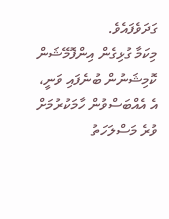ގަދަވެފައެވެ.
މިކަމާ ގުޅިގެން އިންފޮމޭޝަން ކޮމިޝަނުން ބުނެފައި ވަނީ، އެ އެއްބަސްވުން ހާމަކުރުމަށް ވުރެ މަސްލަހަތު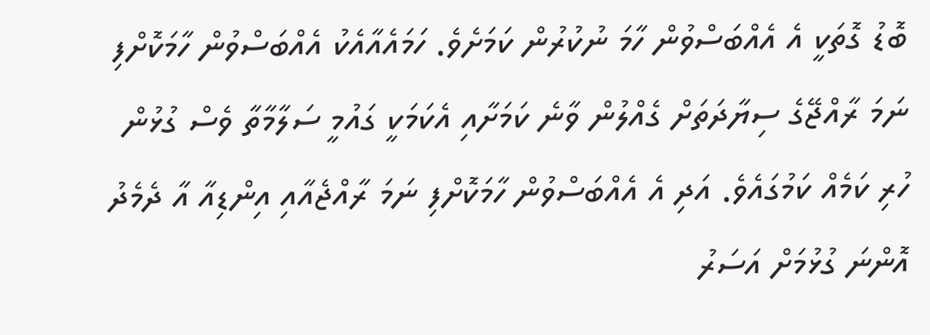ބޮޑު ގޮތަކީ އެ އެއްބަސްވުން ހާމަ ނުކުރުން ކަމަށެވެ. ހަމައެއާއެކު އެއްބަސްވުން ހާމަކޮށްފި ނަމަ ރާއްޖޭގެ ސިޔާދަތަށް ގެއްލުން ވާނެ ކަމަށާއި އެކަމަކީ ގައުމީ ސަލާމާތާ ވެސް ގުޅުން ހުރި ކަމެއް ކަމުގައެވެ. އަދި އެ އެއްބަސްވުން ހާމަކޮށްފި ނަމަ ރާއްޖެއާއި އިންޑިއާ އާ ދެމެދު އޮންނަ ގުޅުމަށް އަސަރު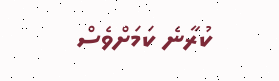ކުރާނެ ކަމަށްވެސް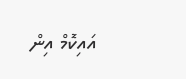އައިކޮމް އިން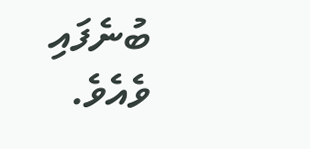ބުނެފައި ވެއެވެ.